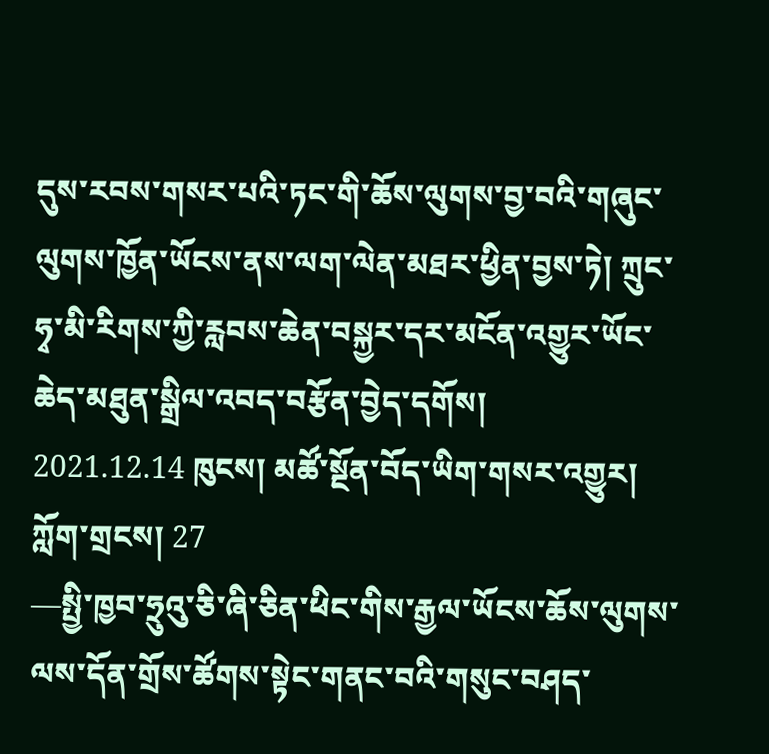དུས་རབས་གསར་པའི་ཏང་གི་ཆོས་ལུགས་བྱ་བའི་གཞུང་ལུགས་ཁྱོན་ཡོངས་ནས་ལག་ལེན་མཐར་ཕྱིན་བྱས་ཏེ། ཀྲུང་ཧྭ་མི་རིགས་ཀྱི་རླབས་ཆེན་བསྐྱར་དར་མངོན་འགྱུར་ཡོང་ཆེད་མཐུན་སྒྲིལ་འབད་བརྩོན་བྱེད་དགོས།
2021.12.14 ཁུངས། མཚོ་སྔོན་བོད་ཡིག་གསར་འགྱུར། ཀློག་གྲངས། 27
—སྤྱི་ཁྱབ་ཧྲུའུ་ཅི་ཞི་ཅིན་ཕིང་གིས་རྒྱལ་ཡོངས་ཆོས་ལུགས་ལས་དོན་གྲོས་ཚོགས་སྟེང་གནང་བའི་གསུང་བཤད་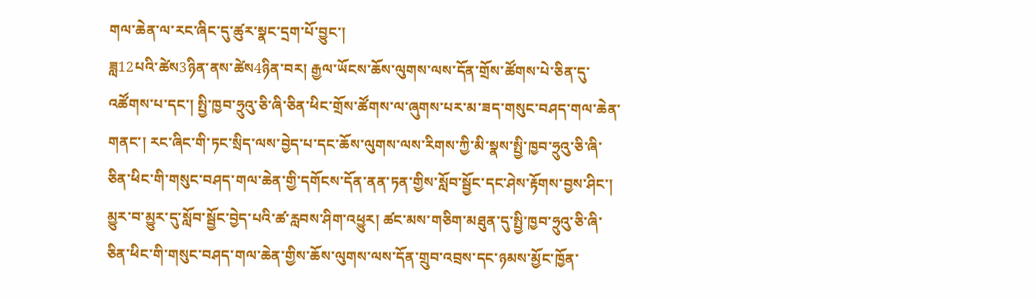གལ་ཆེན་ལ་རང་ཞིང་དུ་ཚུར་སྣང་དྲག་པོ་བྱུང་།
ཟླ12པའི་ཚེས3ཉིན་ནས་ཚེས4ཉིན་བར། རྒྱལ་ཡོངས་ཆོས་ལུགས་ལས་དོན་གྲོས་ཚོགས་པེ་ཅིན་དུ་འཚོགས་པ་དང་། སྤྱི་ཁྱབ་ཧྲུའུ་ཅི་ཞི་ཅིན་ཕིང་གྲོས་ཚོགས་ལ་ཞུགས་པར་མ་ཟད་གསུང་བཤད་གལ་ཆེན་གནང་། རང་ཞིང་གི་ཏང་སྲིད་ལས་བྱེད་པ་དང་ཆོས་ལུགས་ལས་རིགས་ཀྱི་མི་སྣས་སྤྱི་ཁྱབ་ཧྲུའུ་ཅི་ཞི་ཅིན་ཕིང་གི་གསུང་བཤད་གལ་ཆེན་གྱི་དགོངས་དོན་ནན་ཏན་གྱིས་སློབ་སྦྱོང་དང་ཤེས་རྟོགས་བྱས་ཤིང་། མྱུར་བ་མྱུར་དུ་སློབ་སྦྱོང་བྱེད་པའི་ཚ་རླབས་ཤིག་འཕྱུར། ཚང་མས་གཅིག་མཐུན་དུ་སྤྱི་ཁྱབ་ཧྲུའུ་ཅི་ཞི་ཅིན་ཕིང་གི་གསུང་བཤད་གལ་ཆེན་གྱིས་ཆོས་ལུགས་ལས་དོན་གྲུབ་འབྲས་དང་ཉམས་མྱོང་ཁྱོན་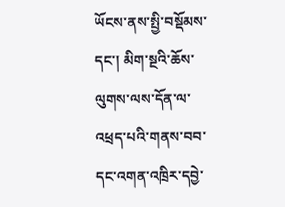ཡོངས་ནས་སྤྱི་བསྡོམས་དང་། མིག་སྔའི་ཆོས་ལུགས་ལས་དོན་ལ་འཕྲད་པའི་གནས་བབ་དང་འགན་འཁྲིར་དབྱེ་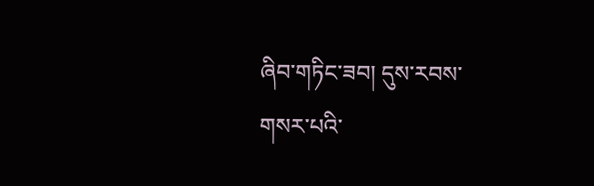ཞིབ་གཏིང་ཟབ། དུས་རབས་གསར་པའི་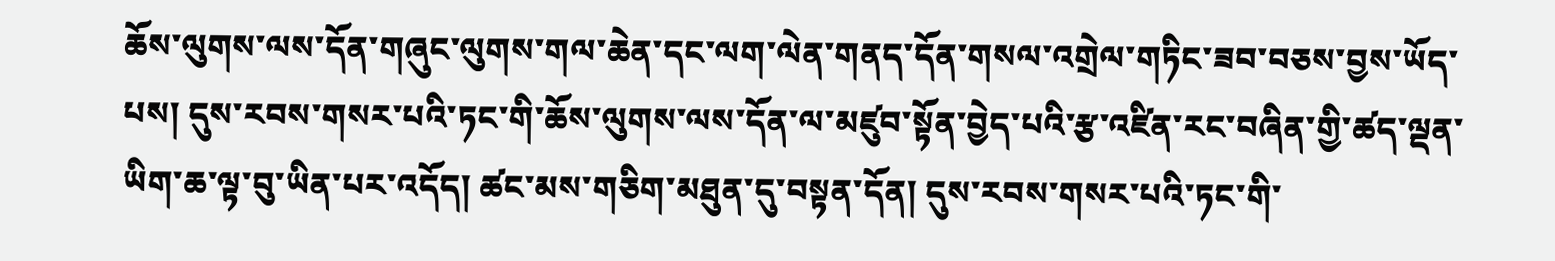ཆོས་ལུགས་ལས་དོན་གཞུང་ལུགས་གལ་ཆེན་དང་ལག་ལེན་གནད་དོན་གསལ་འགྲེལ་གཏིང་ཟབ་བཅས་བྱས་ཡོད་པས། དུས་རབས་གསར་པའི་ཏང་གི་ཆོས་ལུགས་ལས་དོན་ལ་མཛུབ་སྟོན་བྱེད་པའི་རྩ་འཛིན་རང་བཞིན་གྱི་ཚད་ལྡན་ཡིག་ཆ་ལྟ་བུ་ཡིན་པར་འདོད། ཚང་མས་གཅིག་མཐུན་དུ་བསྟན་དོན། དུས་རབས་གསར་པའི་ཏང་གི་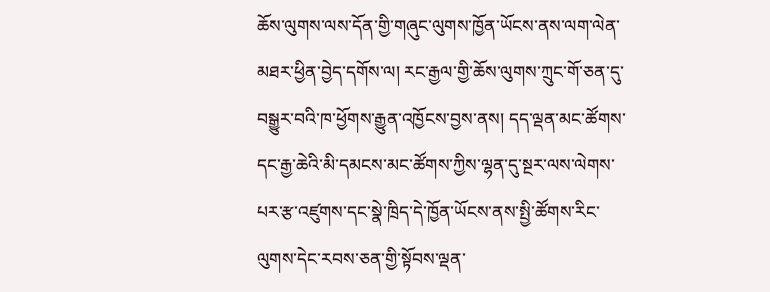ཆོས་ལུགས་ལས་དོན་གྱི་གཞུང་ལུགས་ཁྱོན་ཡོངས་ནས་ལག་ལེན་མཐར་ཕྱིན་བྱེད་དགོས་ལ། རང་རྒྱལ་གྱི་ཆོས་ལུགས་ཀྲུང་གོ་ཅན་དུ་བསྒྱུར་བའི་ཁ་ཕྱོགས་རྒྱུན་འཁྱོངས་བྱས་ནས། དད་ལྡན་མང་ཚོགས་དང་རྒྱ་ཆེའི་མི་དམངས་མང་ཚོགས་ཀྱིས་ལྷན་དུ་སྔར་ལས་ལེགས་པར་རྩ་འཛུགས་དང་སྣེ་ཁྲིད་དེ་ཁྱོན་ཡོངས་ནས་སྤྱི་ཚོགས་རིང་ལུགས་དེང་རབས་ཅན་གྱི་སྟོབས་ལྡན་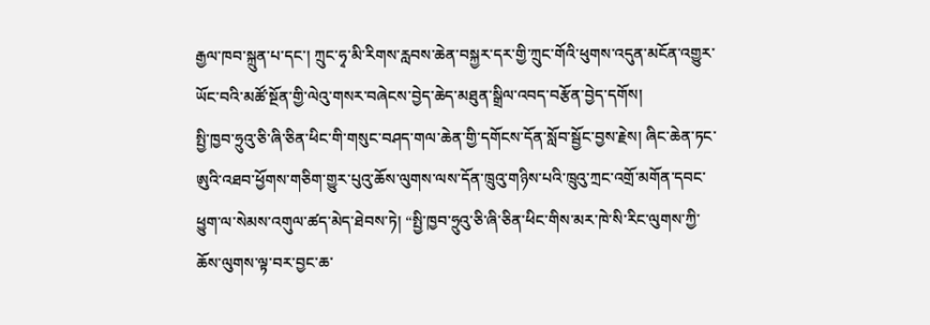རྒྱལ་ཁབ་སྐྲུན་པ་དང་། ཀྲུང་ཧྭ་མི་རིགས་རླབས་ཆེན་བསྐྱར་དར་གྱི་ཀྲུང་གོའི་ཕུགས་འདུན་མངོན་འགྱུར་ཡོང་བའི་མཚོ་སྔོན་གྱི་ལེའུ་གསར་བཞེངས་བྱེད་ཆེད་མཐུན་སྒྲིལ་འབད་བརྩོན་བྱེད་དགོས།
སྤྱི་ཁྱབ་ཧྲུའུ་ཅི་ཞི་ཅིན་ཕིང་གི་གསུང་བཤད་གལ་ཆེན་གྱི་དགོངས་དོན་སློབ་སྦྱོང་བྱས་རྗེས། ཞིང་ཆེན་ཏང་ཨུའི་འཐབ་ཕྱོགས་གཅིག་གྱུར་པུའུ་ཆོས་ལུགས་ལས་དོན་ཁྲུའུ་གཉིས་པའི་ཁྲུའུ་ཀྲང་འགྲོ་མགོན་དབང་ཕྱུག་ལ་སེམས་འགུལ་ཚད་མེད་ཐེབས་ཏེ། “སྤྱི་ཁྱབ་ཧྲུའུ་ཅི་ཞི་ཅིན་ཕིང་གིས་མར་ཁེ་སི་རིང་ལུགས་ཀྱི་ཆོས་ལུགས་ལྟ་བར་བྱང་ཆ་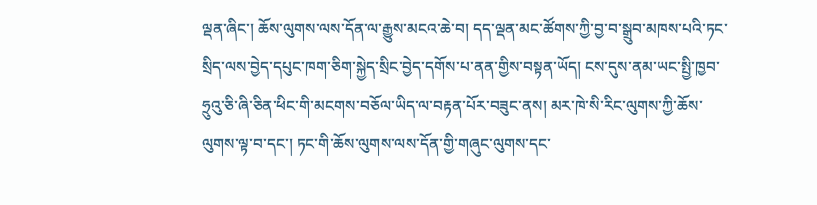ལྡན་ཞིང་། ཆོས་ལུགས་ལས་དོན་ལ་རྒྱུས་མངའ་ཆེ་བ། དད་ལྡན་མང་ཚོགས་ཀྱི་བྱ་བ་སྒྲུབ་མཁས་པའི་ཏང་སྲིད་ལས་བྱེད་དཔུང་ཁག་ཅིག་སྐྱེད་སྲིང་བྱེད་དགོས་པ་ནན་གྱིས་བསྟན་ཡོད། ངས་དུས་ནམ་ཡང་སྤྱི་ཁྱབ་ཧྲུའུ་ཅི་ཞི་ཅིན་ཕིང་གི་མངགས་བཅོལ་ཡིད་ལ་བརྟན་པོར་བཟུང་ནས། མར་ཁེ་སི་རིང་ལུགས་ཀྱི་ཆོས་ལུགས་ལྟ་བ་དང་། ཏང་གི་ཆོས་ལུགས་ལས་དོན་གྱི་གཞུང་ལུགས་དང་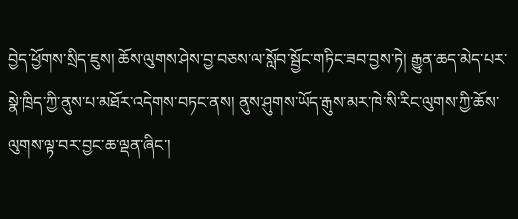བྱེད་ཕྱོགས་སྲིད་ཇུས། ཆོས་ལུགས་ཤེས་བྱ་བཅས་ལ་སློབ་སྦྱོང་གཏིང་ཟབ་བྱས་ཏེ། རྒྱུན་ཆད་མེད་པར་སྣེ་ཁྲིད་ཀྱི་ནུས་པ་མཐོར་འདེགས་བཏང་ནས། ནུས་ཤུགས་ཡོད་རྒུས་མར་ཁེ་སི་རིང་ལུགས་ཀྱི་ཆོས་ལུགས་ལྟ་བར་བྱང་ཆ་ལྡན་ཞིང་།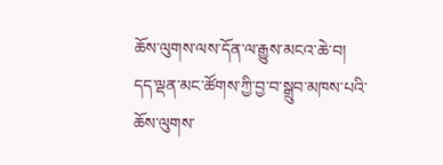ཆོས་ལུགས་ལས་དོན་ལ་རྒྱུས་མངའ་ཆེ་བ། དད་ལྡན་མང་ཚོགས་ཀྱི་བྱ་བ་སྒྲུབ་མཁས་པའི་ཆོས་ལུགས་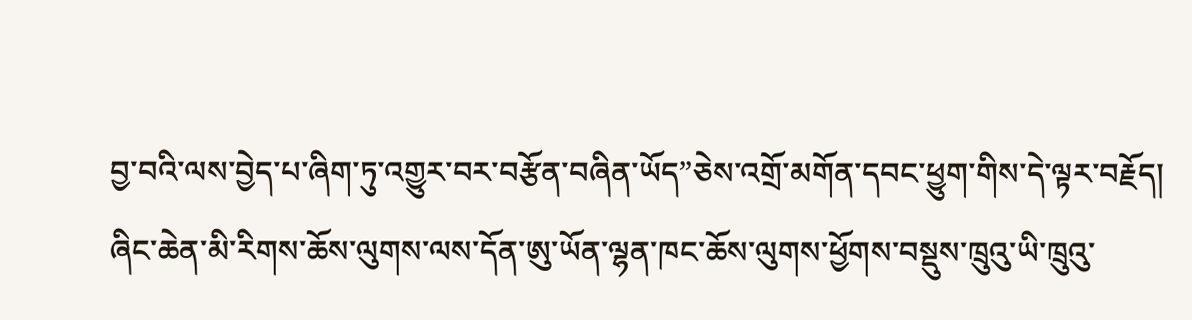བྱ་བའི་ལས་བྱེད་པ་ཞིག་ཏུ་འགྱུར་བར་བརྩོན་བཞིན་ཡོད”ཅེས་འགྲོ་མགོན་དབང་ཕྱུག་གིས་དེ་ལྟར་བརྗོད།
ཞིང་ཆེན་མི་རིགས་ཆོས་ལུགས་ལས་དོན་ཨུ་ཡོན་ལྷན་ཁང་ཆོས་ལུགས་ཕྱོགས་བསྡུས་ཁྲུའུ་ཡི་ཁྲུའུ་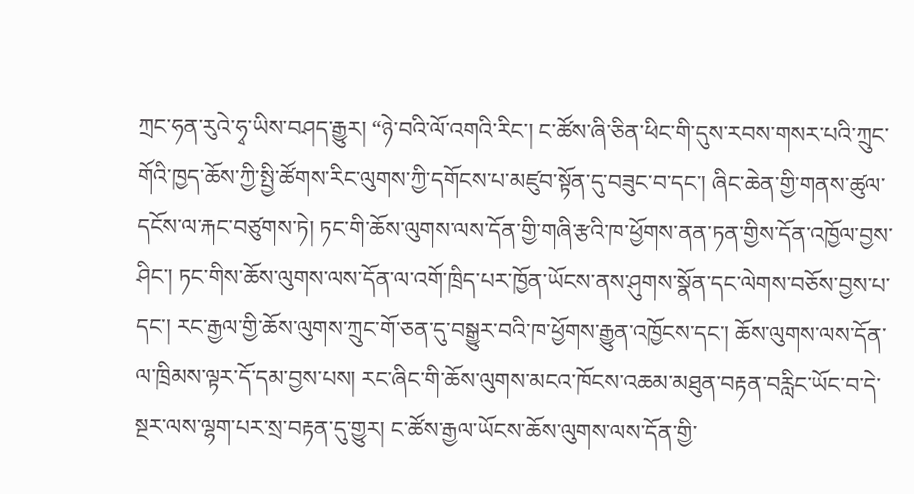ཀྲང་ཧན་རུའེ་ཧྭ་ཡིས་བཤད་རྒྱུར། “ཉེ་བའི་ལོ་འགའི་རིང་། ང་ཚོས་ཞི་ཅིན་ཕིང་གི་དུས་རབས་གསར་པའི་ཀྲུང་གོའི་ཁྱད་ཆོས་ཀྱི་སྤྱི་ཚོགས་རིང་ལུགས་ཀྱི་དགོངས་པ་མཛུབ་སྟོན་དུ་བཟུང་བ་དང་། ཞིང་ཆེན་གྱི་གནས་ཚུལ་དངོས་ལ་རྐང་བཙུགས་ཏེ། ཏང་གི་ཆོས་ལུགས་ལས་དོན་གྱི་གཞི་རྩའི་ཁ་ཕྱོགས་ནན་ཏན་གྱིས་དོན་འཁྱོལ་བྱས་ཤིང་། ཏང་གིས་ཆོས་ལུགས་ལས་དོན་ལ་འགོ་ཁྲིད་པར་ཁྱོན་ཡོངས་ནས་ཤུགས་སྣོན་དང་ལེགས་བཅོས་བྱས་པ་དང་། རང་རྒྱལ་གྱི་ཆོས་ལུགས་ཀྲུང་གོ་ཅན་དུ་བསྒྱུར་བའི་ཁ་ཕྱོགས་རྒྱུན་འཁྱོངས་དང་། ཆོས་ལུགས་ལས་དོན་ལ་ཁྲིམས་ལྟར་དོ་དམ་བྱས་པས། རང་ཞིང་གི་ཆོས་ལུགས་མངའ་ཁོངས་འཆམ་མཐུན་བརྟན་བརླིང་ཡོང་བ་དེ་སྔར་ལས་ལྷག་པར་སྲ་བརྟན་དུ་གྱུར། ང་ཚོས་རྒྱལ་ཡོངས་ཆོས་ལུགས་ལས་དོན་གྱི་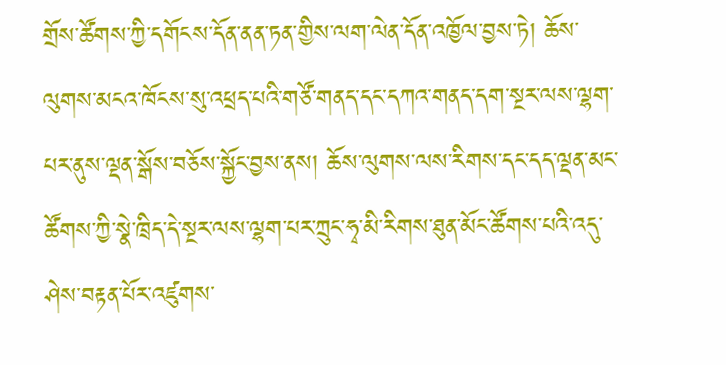གྲོས་ཚོགས་ཀྱི་དགོངས་དོན་ནན་ཏན་གྱིས་ལག་ལེན་དོན་འཁྱོལ་བྱས་ཏེ། ཆོས་ལུགས་མངའ་ཁོངས་སུ་འཕྲད་པའི་གཙོ་གནད་དང་དཀའ་གནད་དག་སྔར་ལས་ལྷག་པར་ནུས་ལྡན་སྒོས་བཅོས་སྐྱོང་བྱས་ནས། ཆོས་ལུགས་ལས་རིགས་དང་དད་ལྡན་མང་ཚོགས་ཀྱི་སྣེ་ཁྲིད་དེ་སྔར་ལས་ལྷག་པར་ཀྲུང་ཧྭ་མི་རིགས་ཐུན་མོང་ཚོགས་པའི་འདུ་ཤེས་བརྟན་པོར་འཛུགས་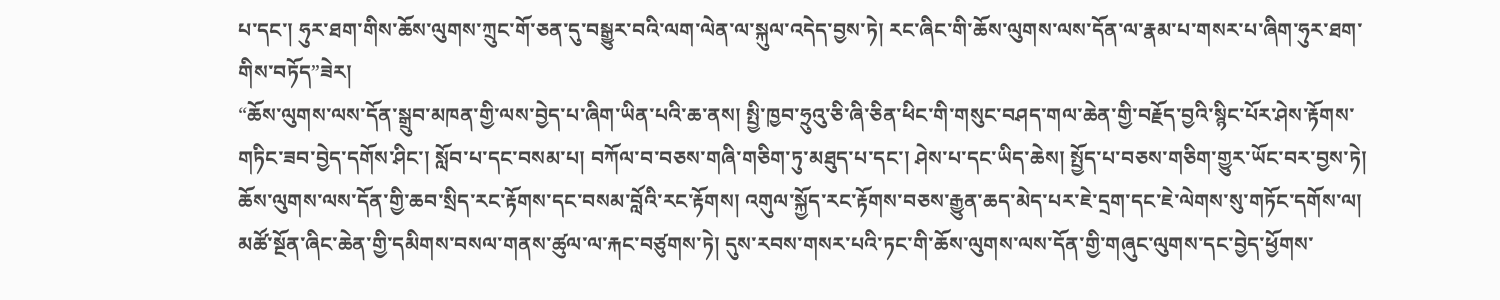པ་དང་། ཧུར་ཐག་གིས་ཆོས་ལུགས་ཀྲུང་གོ་ཅན་དུ་བསྒྱུར་བའི་ལག་ལེན་ལ་སྐུལ་འདེད་བྱས་ཏེ། རང་ཞིང་གི་ཆོས་ལུགས་ལས་དོན་ལ་རྣམ་པ་གསར་པ་ཞིག་ཧུར་ཐག་གིས་བཏོད”ཟེར།
“ཆོས་ལུགས་ལས་དོན་སྒྲུབ་མཁན་གྱི་ལས་བྱེད་པ་ཞིག་ཡིན་པའི་ཆ་ནས། སྤྱི་ཁྱབ་ཧྲུའུ་ཅི་ཞི་ཅིན་ཕིང་གི་གསུང་བཤད་གལ་ཆེན་གྱི་བརྗོད་བྱའི་སྙིང་པོར་ཤེས་རྟོགས་གཏིང་ཟབ་བྱེད་དགོས་ཤིང་། སློབ་པ་དང་བསམ་པ། བཀོལ་བ་བཅས་གཞི་གཅིག་ཏུ་མཐུད་པ་དང་། ཤེས་པ་དང་ཡིད་ཆེས། སྤྱོད་པ་བཅས་གཅིག་གྱུར་ཡོང་བར་བྱས་ཏེ། ཆོས་ལུགས་ལས་དོན་གྱི་ཆབ་སྲིད་རང་རྟོགས་དང་བསམ་བློའི་རང་རྟོགས། འགུལ་སྐྱོད་རང་རྟོགས་བཅས་རྒྱུན་ཆད་མེད་པར་ཇེ་དྲག་དང་ཇེ་ལེགས་སུ་གཏོང་དགོས་ལ། མཚོ་སྔོན་ཞིང་ཆེན་གྱི་དམིགས་བསལ་གནས་ཚུལ་ལ་རྐང་བཙུགས་ཏེ། དུས་རབས་གསར་པའི་ཏང་གི་ཆོས་ལུགས་ལས་དོན་གྱི་གཞུང་ལུགས་དང་བྱེད་ཕྱོགས་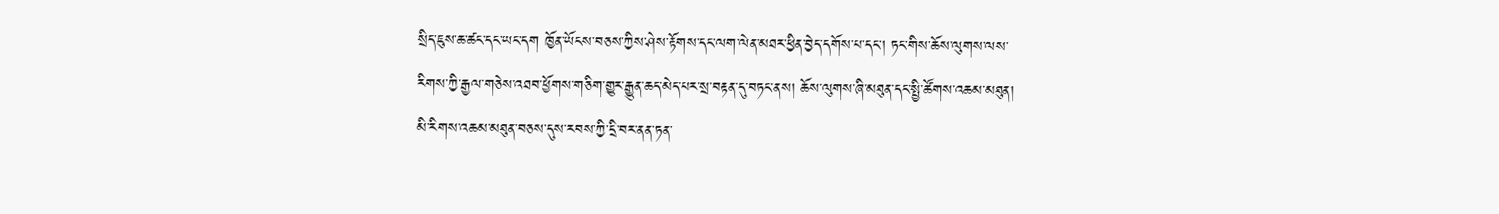སྲིད་ཇུས་ཆ་ཚང་དང་ཡང་དག ཁྱོན་ཡོངས་བཅས་ཀྱིས་ཤེས་རྟོགས་དང་ལག་ལེན་མཐར་ཕྱིན་བྱེད་དགོས་པ་དང་། ཏང་གིས་ཆོས་ལུགས་ལས་རིགས་ཀྱི་རྒྱལ་གཅེས་འཐབ་ཕྱོགས་གཅིག་གྱུར་རྒྱུན་ཆད་མེད་པར་སྲ་བརྟན་དུ་བཏང་ནས། ཆོས་ལུགས་ཞི་མཐུན་དང་སྤྱི་ཚོགས་འཆམ་མཐུན། མི་རིགས་འཆམ་མཐུན་བཅས་དུས་རབས་ཀྱི་དྲི་བར་ནན་ཏན་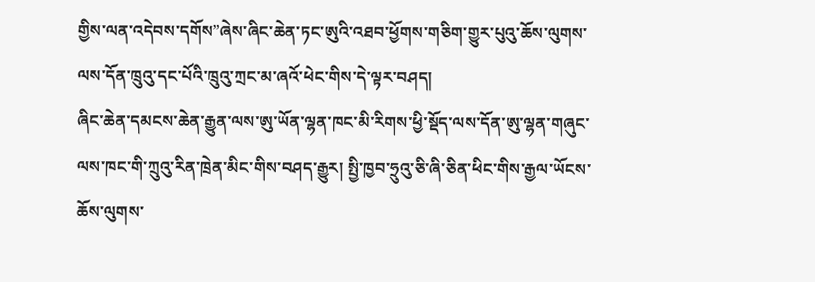གྱིས་ལན་འདེབས་དགོས”ཞེས་ཞིང་ཆེན་ཏང་ཨུའི་འཐབ་ཕྱོགས་གཅིག་གྱུར་པུའུ་ཆོས་ལུགས་ལས་དོན་ཁྲུའུ་དང་པོའི་ཁྲུའུ་ཀྲང་མ་ཞའོ་ཕེང་གིས་དེ་ལྟར་བཤད།
ཞིང་ཆེན་དམངས་ཆེན་རྒྱུན་ལས་ཨུ་ཡོན་ལྷན་ཁང་མི་རིགས་ཕྱི་སྡོད་ལས་དོན་ཨུ་ལྷན་གཞུང་ལས་ཁང་གི་ཀྲུའུ་རིན་ཁྲེན་མིང་གིས་བཤད་རྒྱུར། སྤྱི་ཁྱབ་ཧྲུའུ་ཅི་ཞི་ཅིན་ཕིང་གིས་རྒྱལ་ཡོངས་ཆོས་ལུགས་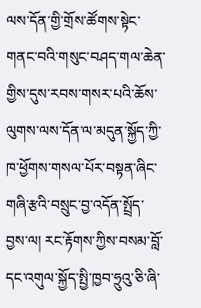ལས་དོན་གྱི་གྲོས་ཚོགས་སྟེང་གནང་བའི་གསུང་བཤད་གལ་ཆེན་གྱིས་དུས་རབས་གསར་པའི་ཆོས་ལུགས་ལས་དོན་ལ་མདུན་སྐྱོད་ཀྱི་ཁ་ཕྱོགས་གསལ་པོར་བསྟན་ཞིང་གཞི་རྩའི་བསྲུང་བྱ་འདོན་སྤྲོད་བྱས་ལ། རང་རྟོགས་ཀྱིས་བསམ་བློ་དང་འགུལ་སྐྱོད་སྤྱི་ཁྱབ་ཧྲུའུ་ཅི་ཞི་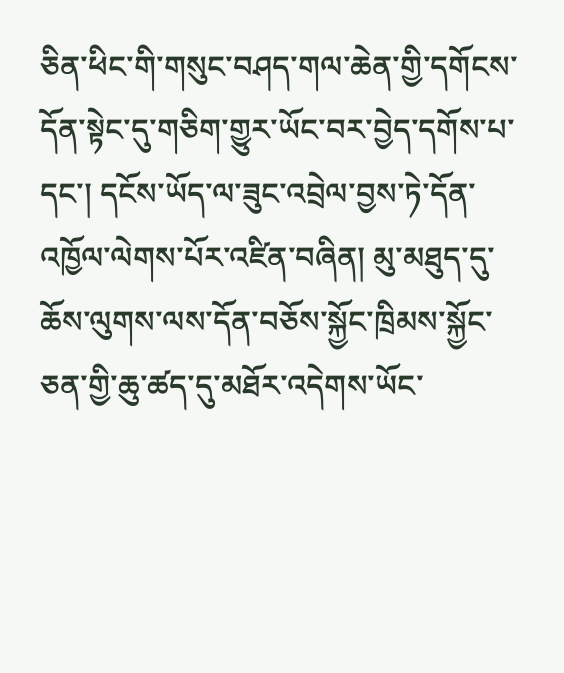ཅིན་ཕིང་གི་གསུང་བཤད་གལ་ཆེན་གྱི་དགོངས་དོན་སྟེང་དུ་གཅིག་གྱུར་ཡོང་བར་བྱེད་དགོས་པ་དང་། དངོས་ཡོད་ལ་ཟུང་འབྲེལ་བྱས་ཏེ་དོན་འཁྱོལ་ལེགས་པོར་འཛིན་བཞིན། མུ་མཐུད་དུ་ཆོས་ལུགས་ལས་དོན་བཅོས་སྐྱོང་ཁྲིམས་སྐྱོང་ཅན་གྱི་ཆུ་ཚད་དུ་མཐོར་འདེགས་ཡོང་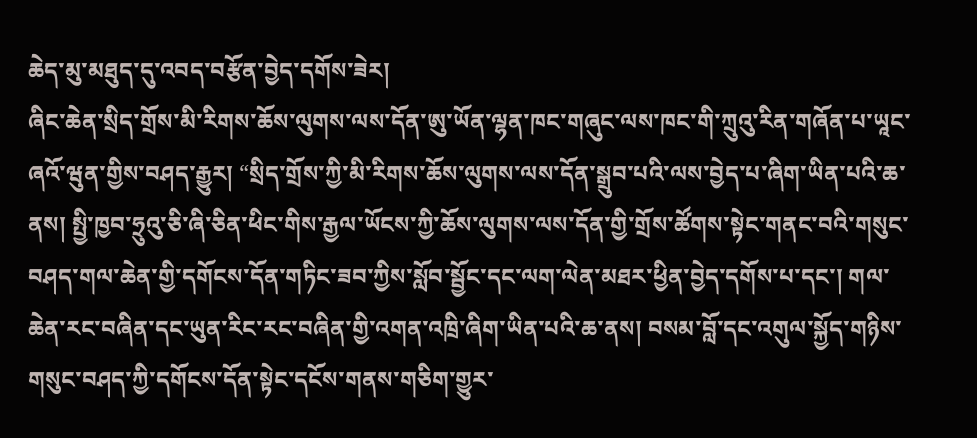ཆེད་མུ་མཐུད་དུ་འབད་བརྩོན་བྱེད་དགོས་ཟེར།
ཞིང་ཆེན་སྲིད་གྲོས་མི་རིགས་ཆོས་ལུགས་ལས་དོན་ཨུ་ཡོན་ལྷན་ཁང་གཞུང་ལས་ཁང་གི་ཀྲུའུ་རིན་གཞོན་པ་ཡཱང་ཞའོ་ཝུན་གྱིས་བཤད་རྒྱུར། “སྲིད་གྲོས་ཀྱི་མི་རིགས་ཆོས་ལུགས་ལས་དོན་སྒྲུབ་པའི་ལས་བྱེད་པ་ཞིག་ཡིན་པའི་ཆ་ནས། སྤྱི་ཁྱབ་ཧྲུའུ་ཅི་ཞི་ཅིན་ཕིང་གིས་རྒྱལ་ཡོངས་ཀྱི་ཆོས་ལུགས་ལས་དོན་གྱི་གྲོས་ཚོགས་སྟེང་གནང་བའི་གསུང་བཤད་གལ་ཆེན་གྱི་དགོངས་དོན་གཏིང་ཟབ་ཀྱིས་སློབ་སྦྱོང་དང་ལག་ལེན་མཐར་ཕྱིན་བྱེད་དགོས་པ་དང་། གལ་ཆེན་རང་བཞིན་དང་ཡུན་རིང་རང་བཞིན་གྱི་འགན་འཁྲི་ཞིག་ཡིན་པའི་ཆ་ནས། བསམ་བློ་དང་འགུལ་སྐྱོད་གཉིས་གསུང་བཤད་ཀྱི་དགོངས་དོན་སྟེང་དངོས་གནས་གཅིག་གྱུར་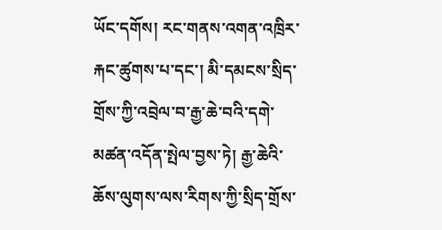ཡོང་དགོས། རང་གནས་འགན་འཁྲིར་རྐང་ཚུགས་པ་དང་། མི་དམངས་སྲིད་གྲོས་ཀྱི་འབྲེལ་བ་རྒྱ་ཆེ་བའི་དགེ་མཚན་འདོན་སྤེལ་བྱས་ཏེ། རྒྱ་ཆེའི་ཆོས་ལུགས་ལས་རིགས་ཀྱི་སྲིད་གྲོས་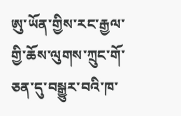ཨུ་ཡོན་གྱིས་རང་རྒྱལ་གྱི་ཆོས་ལུགས་ཀྲུང་གོ་ཅན་དུ་བསྒྱུར་བའི་ཁ་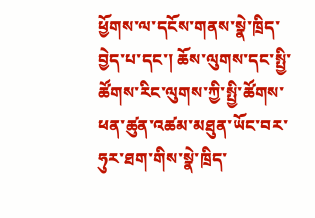ཕྱོགས་ལ་དངོས་གནས་སྣེ་ཁྲིད་བྱེད་པ་དང་། ཆོས་ལུགས་དང་སྤྱི་ཚོགས་རིང་ལུགས་ཀྱི་སྤྱི་ཚོགས་ཕན་ཚུན་འཚམ་མཐུན་ཡོང་བར་ཧུར་ཐག་གིས་སྣེ་ཁྲིད་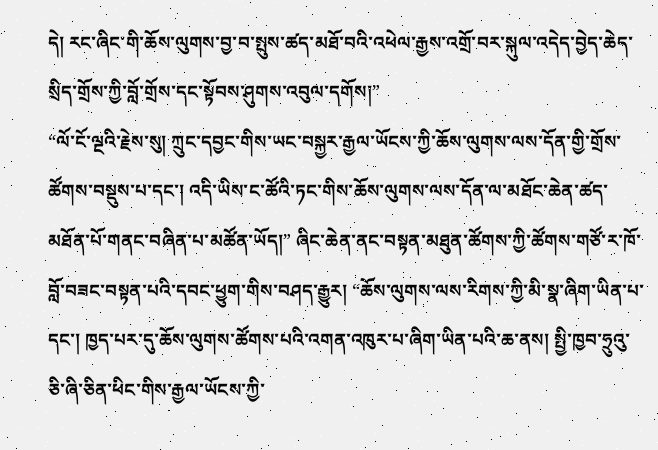དེ། རང་ཞིང་གི་ཆོས་ལུགས་བྱ་བ་སྤུས་ཚད་མཐོ་བའི་འཕེལ་རྒྱས་འགྲོ་བར་སྐུལ་འདེད་བྱེད་ཆེད་སྲིད་གྲོས་ཀྱི་བློ་གྲོས་དང་སྟོབས་ཤུགས་འབུལ་དགོས།”
“ལོ་ངོ་ལྔའི་རྗེས་སུ། ཀྲུང་དབྱང་གིས་ཡང་བསྐྱར་རྒྱལ་ཡོངས་ཀྱི་ཆོས་ལུགས་ལས་དོན་གྱི་གྲོས་ཚོགས་བསྡུས་པ་དང་། འདི་ཡིས་ང་ཚོའི་ཏང་གིས་ཆོས་ལུགས་ལས་དོན་ལ་མཐོང་ཆེན་ཚད་མཐོན་པོ་གནང་བཞིན་པ་མཚོན་ཡོད།” ཞིང་ཆེན་ནང་བསྟན་མཐུན་ཚོགས་ཀྱི་ཚོགས་གཙོ་ར་ཁོ་བློ་བཟང་བསྟན་པའི་དབང་ཕྱུག་གིས་བཤད་རྒྱུར། “ཆོས་ལུགས་ལས་རིགས་ཀྱི་མི་སྣ་ཞིག་ཡིན་པ་དང་། ཁྱད་པར་དུ་ཆོས་ལུགས་ཚོགས་པའི་འགན་འཁུར་པ་ཞིག་ཡིན་པའི་ཆ་ནས། སྤྱི་ཁྱབ་ཧྲུའུ་ཅི་ཞི་ཅིན་ཕིང་གིས་རྒྱལ་ཡོངས་ཀྱི་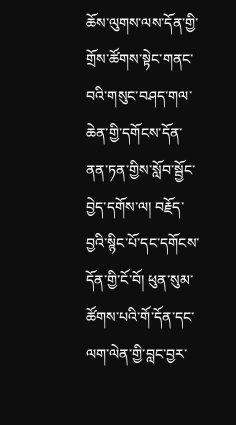ཆོས་ལུགས་ལས་དོན་གྱི་གྲོས་ཚོགས་སྟེང་གནང་བའི་གསུང་བཤད་གལ་ཆེན་གྱི་དགོངས་དོན་ནན་ཏན་གྱིས་སློབ་སྦྱོང་བྱེད་དགོས་ལ། བརྗོད་བྱའི་སྙིང་པོ་དང་དགོངས་དོན་གྱི་ངོ་བོ། ཕུན་སུམ་ཚོགས་པའི་གོ་དོན་དང་ལག་ལེན་གྱི་བླང་བྱར་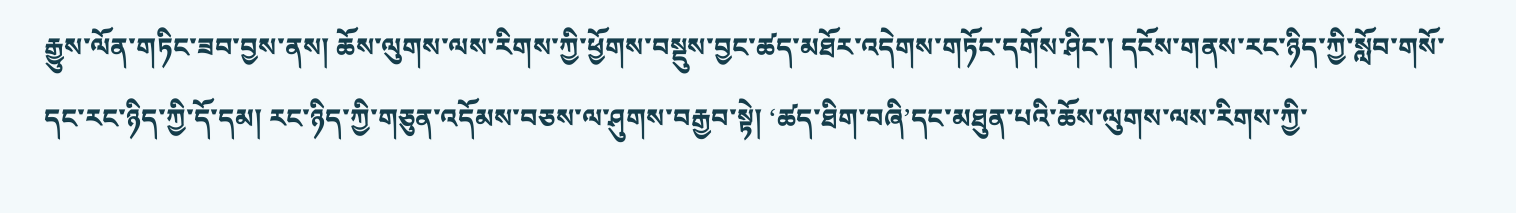རྒྱུས་ལོན་གཏིང་ཟབ་བྱས་ནས། ཆོས་ལུགས་ལས་རིགས་ཀྱི་ཕྱོགས་བསྡུས་བྱང་ཚད་མཐོར་འདེགས་གཏོང་དགོས་ཤིང་། དངོས་གནས་རང་ཉིད་ཀྱི་སློབ་གསོ་དང་རང་ཉིད་ཀྱི་དོ་དམ། རང་ཉིད་ཀྱི་གཅུན་འདོམས་བཅས་ལ་ཤུགས་བརྒྱབ་སྟེ། ‘ཚད་ཐིག་བཞི’དང་མཐུན་པའི་ཆོས་ལུགས་ལས་རིགས་ཀྱི་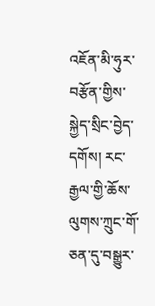འཇོན་མི་ཧུར་བརྩོན་གྱིས་སྐྱེད་སྲིང་བྱེད་དགོས། རང་རྒྱལ་གྱི་ཆོས་ལུགས་ཀྲུང་གོ་ཅན་དུ་བསྒྱུར་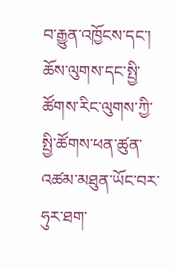བ་རྒྱུན་འཁྱོངས་དང་། ཆོས་ལུགས་དང་སྤྱི་ཚོགས་རིང་ལུགས་ཀྱི་སྤྱི་ཚོགས་ཕན་ཚུན་འཚམ་མཐུན་ཡོང་བར་ཧུར་ཐག་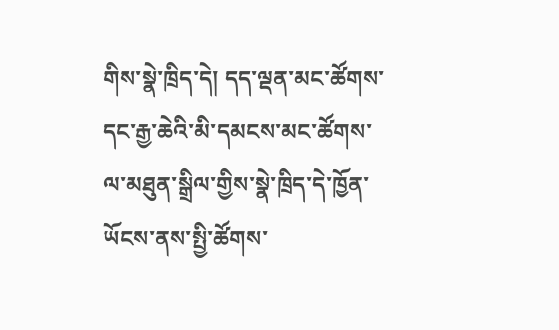གིས་སྣེ་ཁྲིད་དེ། དད་ལྡན་མང་ཚོགས་དང་རྒྱ་ཆེའི་མི་དམངས་མང་ཚོགས་ལ་མཐུན་སྒྲིལ་གྱིས་སྣེ་ཁྲིད་དེ་ཁྱོན་ཡོངས་ནས་སྤྱི་ཚོགས་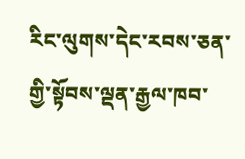རིང་ལུགས་དེང་རབས་ཅན་གྱི་སྟོབས་ལྡན་རྒྱལ་ཁབ་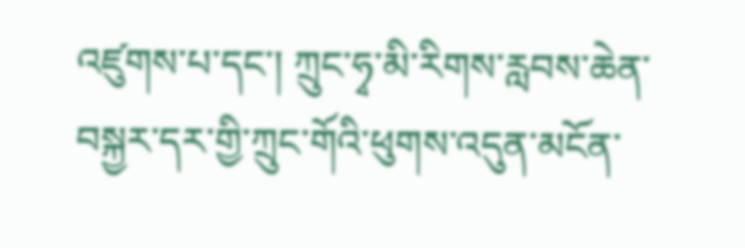འཛུགས་པ་དང་། ཀྲུང་ཧྭ་མི་རིགས་རླབས་ཆེན་བསྐྱར་དར་གྱི་ཀྲུང་གོའི་ཕུགས་འདུན་མངོན་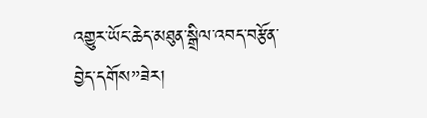འགྱུར་ཡོང་ཆེད་མཐུན་སྒྲིལ་འབད་བརྩོན་བྱེད་དགོས”ཟེར།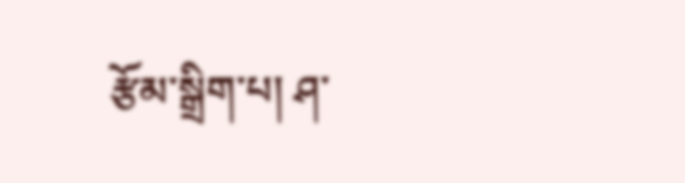རྩོམ་སྒྲིག་པ། ཤ་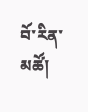བོ་རིན་མཚོ།